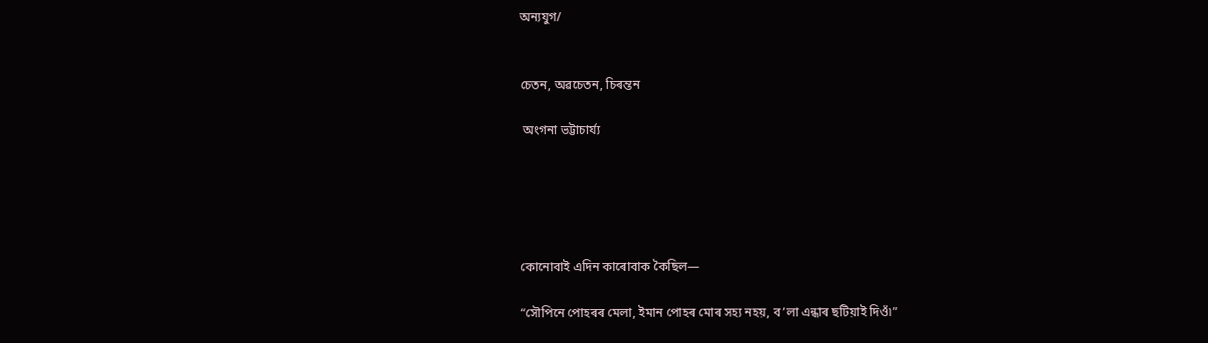অন্যযুগ/


চেতন, অৱচেতন, চিৰন্তন

 অংগনা ভট্টাচাৰ্য্য





কোনোবাই এদিন কাৰোবাক কৈছিল—

“সৌপিনে পোহৰৰ মেলা, ইমান পোহৰ মোৰ সহ্য নহয়, ব’লা এন্ধাৰ ছটিয়াই দিওঁ৷”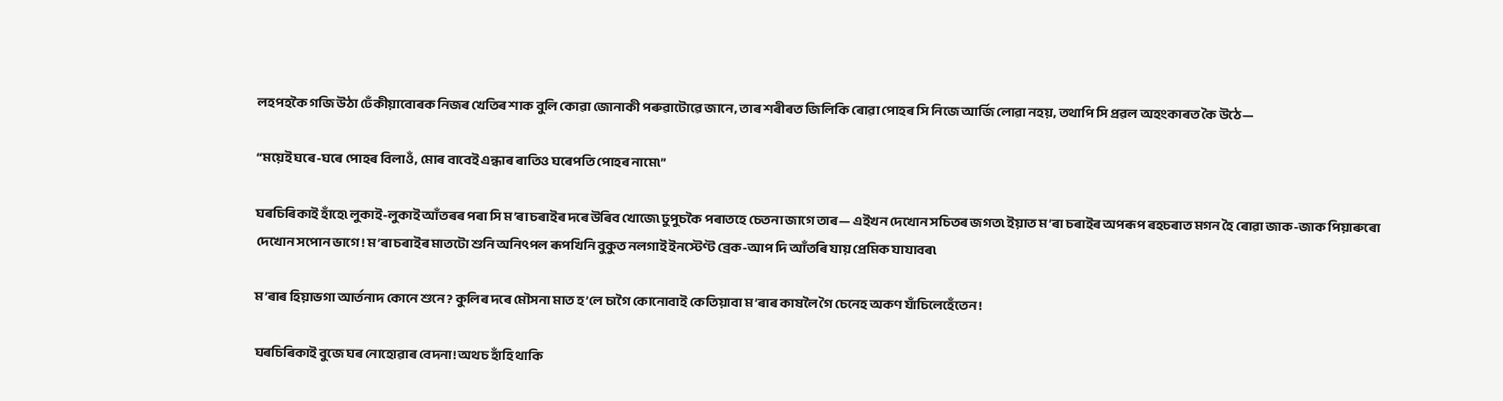লহপহকৈ গজি উঠা ঢেঁকীয়াবোৰক নিজৰ খেতিৰ শাক বুলি কোৱা জোনাকী পৰুৱাটোৱে জানে, তাৰ শৰীৰত জিলিকি ৰোৱা পোহৰ সি নিজে আৰ্জি লোৱা নহয়, তথাপি সি প্ৰৱল অহংকাৰত কৈ উঠে—

“ময়েই ঘৰে-ঘৰে পোহৰ বিলাওঁ, মোৰ বাবেই এন্ধাৰ ৰাতিও ঘৰেপতি পোহৰ নামে৷”

ঘৰচিৰিকাই হাঁহে৷ লুকাই-লুকাই আঁতৰৰ পৰা সি ম’ৰা চৰাইৰ দৰে উৰিব খোজে৷ ঢুপুচকৈ পৰাতহে চেতনা জাগে তাৰ— এইখন দেখোন সচিতৰ জগত৷ ইয়াত ম’ৰা চৰাইৰ অপৰূপ ৰহচৰাত মগন হৈ ৰোৱা জাক-জাক পিয়াৰুৰো দেখোন সপোন ভাগে! ম’ৰা চৰাইৰ মাতটো শুনি অনিৎপল ৰূপখিনি বুকুত নলগাই ইনস্টেণ্ট ব্ৰেক-আপ দি আঁতৰি যায় প্ৰেমিক যাযাবৰ৷

ম’ৰাৰ হিয়াভগা আৰ্তনাদ কোনে শুনে? কুলিৰ দৰে মৌসনা মাত হ’লে চাগৈ কোনোবাই কেতিয়াবা ম’ৰাৰ কাষলৈ গৈ চেনেহ অকণ যাঁচিলেহেঁতেন!

ঘৰচিৰিকাই বুজে ঘৰ নোহোৱাৰ বেদনা! অথচ হাঁহি থাকি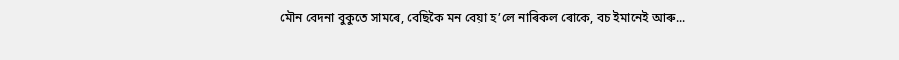মৌন বেদনা বুকুতে সামৰে, বেছিকৈ মন বেয়া হ’লে নাৰিকল ৰোকে, বচ ইমানেই আৰু...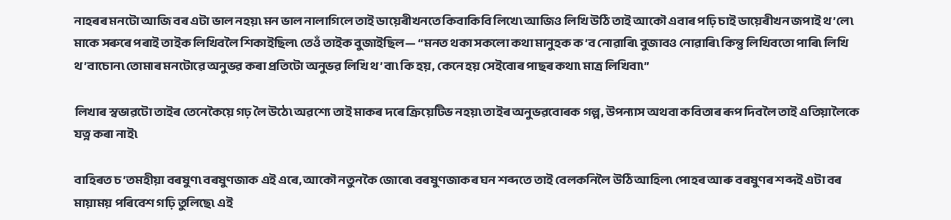নাহৰৰ মনটো আজি বৰ এটা ভাল নহয়৷ মন ভাল নালাগিলে তাই ডায়েৰীখনতে কিবাকিবি লিখে৷ আজিও লিখি উঠি তাই আকৌ এবাৰ পঢ়ি চাই ডায়েৰীখন জপাই থ’লে৷ মাকে সৰুৰে পৰাই তাইক লিখিবলৈ শিকাইছিল৷ তেওঁ তাইক বুজাইছিল— “মনত থকা সকলো কথা মানুহক ক’ব নোৱাৰি৷ বুজাবও নোৱাৰি৷ কিন্তু লিখিবতো পাৰি৷ লিখি থ’বাচোন৷ তোমাৰ মনটোৱে অনুভৱ কৰা প্ৰতিটো অনুভৱ লিখি থ’বা৷ কি হয়, কেনে হয় সেইবোৰ পাছৰ কথা৷ মাত্ৰ লিখিবা৷”

লিখাৰ স্বভাৱটো তাইৰ তেনেকৈয়ে গঢ় লৈ উঠে৷ অৱশ্যে তাই মাকৰ দৰে ক্ৰিয়েটিভ নহয়৷ তাইৰ অনুভৱবোৰক গল্প, উপন্যাস অথবা কবিতাৰ ৰূপ দিবলৈ তাই এতিয়ালৈকে যত্ন কৰা নাই৷

বাহিৰত চ’তমহীয়া বৰষুণ৷ বৰষুণজাক এই এৰে, আকৌ নতুনকৈ জোৰে৷ বৰষুণজাকৰ ঘন শব্দতে তাই বেলকনিলৈ উঠি আহিল৷ পোহৰ আৰু বৰষুণৰ শব্দই এটা বৰ মায়াময় পৰিবেশ গঢ়ি তুলিছে৷ এই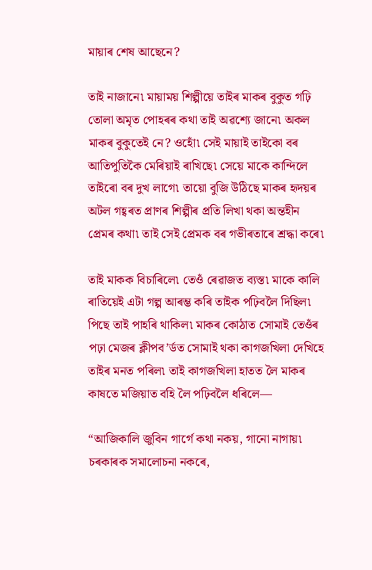মায়াৰ শেষ আছেনে?

তাই নাজানে৷ মায়াময় শিল্পীয়ে তাইৰ মাকৰ বুকুত গঢ়ি তোলা অমৃত পোহৰৰ কথা তাই অৱশ্যে জানে৷ অকল মাকৰ বুকুতেই নে? ওহোঁ৷ সেই মায়াই তাইকো বৰ আতিপুতিকৈ মেৰিয়াই ৰাখিছে৷ সেয়ে মাকে কান্দিলে তাইৰো বৰ দুখ লাগে৷ তায়ো বুজি উঠিছে মাকৰ হৃদয়ৰ অটল গহ্বৰত প্ৰাণৰ শিল্পীৰ প্ৰতি লিখা থকা অন্তহীন প্ৰেমৰ কথা৷ তাই সেই প্ৰেমক বৰ গভীৰতাৰে শ্ৰদ্ধা কৰে৷

তাই মাকক বিচাৰিলে৷ তেওঁ ৰেৱাজত ব্যস্ত৷ মাকে কালি ৰাতিয়েই এটা গল্প আৰম্ভ কৰি তাইক পঢ়িবলৈ দিছিল৷ পিছে তাই পাহৰি থাকিল৷ মাকৰ কোঠাত সোমাই তেওঁৰ পঢ়া মেজৰ ক্লীপব’ৰ্ডত সোমাই থকা কাগজখিলা দেখিহে তাইৰ মনত পৰিল৷ তাই কাগজখিলা হাতত লৈ মাকৰ কাষতে মজিয়াত বহি লৈ পঢ়িবলৈ ধৰিলে—

“আজিকালি জুবিন গাৰ্গে কথা নকয়, গানো নাগায়৷ চৰকাৰক সমালোচনা নকৰে,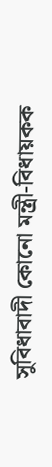সুবিধাবাদী কোনো মন্ত্ৰী-বিধায়কক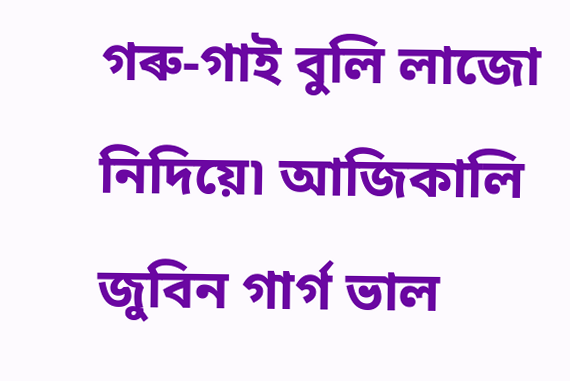গৰু-গাই বুলি লাজো নিদিয়ে৷ আজিকালি জুবিন গাৰ্গ ভাল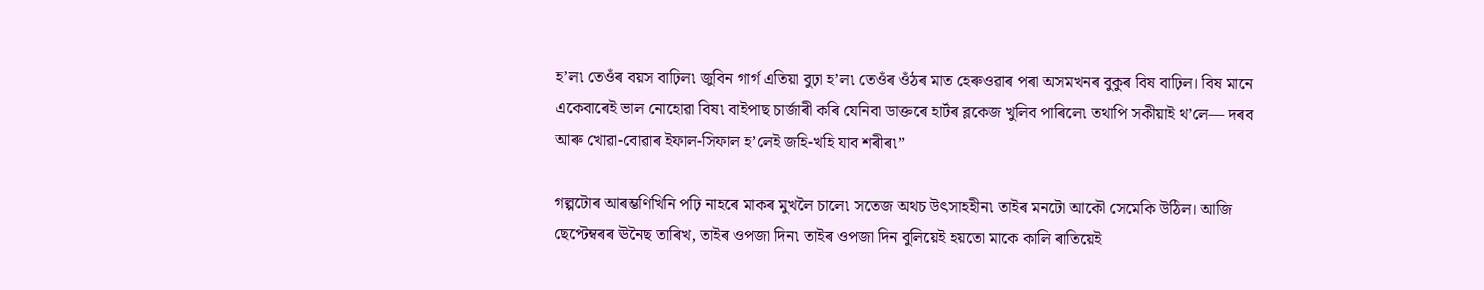হ’ল৷ তেওঁৰ বয়স বাঢ়িল৷ জুবিন গাৰ্গ এতিয়া বুঢ়া হ’ল৷ তেওঁৰ ওঁঠৰ মাত হেৰুওৱাৰ পৰা অসমখনৰ বুকুৰ বিষ বাঢ়িল। বিষ মানে একেবাৰেই ভাল নোহোৱা বিষ৷ বাইপাছ চাৰ্জাৰী কৰি যেনিবা ডাক্তৰে হাৰ্টৰ ব্লকেজ খুলিব পাৰিলে৷ তথাপি সকীয়াই থ’লে— দৰব আৰু খোৱা-বোৱাৰ ইফাল-সিফাল হ’লেই জহি-খহি যাব শৰীৰ৷”

গল্পটোৰ আৰম্ভণিখিনি পঢ়ি নাহৰে মাকৰ মুখলৈ চালে৷ সতেজ অথচ উৎসাহহীন৷ তাইৰ মনটো আকৌ সেমেকি উঠিল। আজি ছেপ্টেম্বৰৰ ঊনৈছ তাৰিখ, তাইৰ ওপজা দিন৷ তাইৰ ওপজা দিন বুলিয়েই হয়তো মাকে কালি ৰাতিয়েই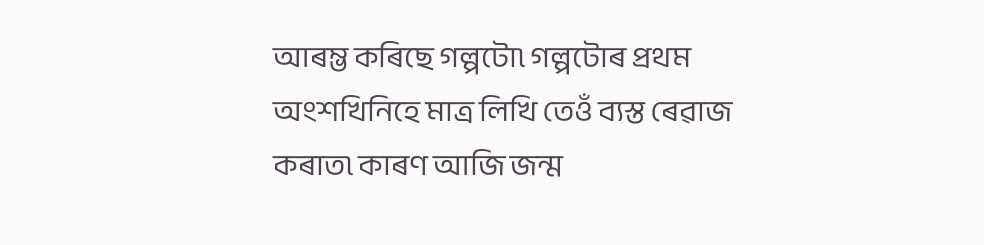আৰম্ভ কৰিছে গল্পটো৷ গল্পটোৰ প্ৰথম অংশখিনিহে মাত্ৰ লিখি তেওঁ ব্যস্ত ৰেৱাজ কৰাত৷ কাৰণ আজি জন্ম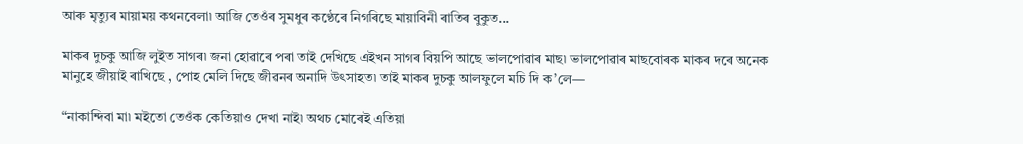আৰু মৃত্যুৰ মায়াময় কথনবেলা৷ আজি তেওঁৰ সুমধুৰ কণ্ঠেৰে নিগৰিছে মায়াবিনী ৰাতিৰ বুকুত...

মাকৰ দুচকু আজি লুইত সাগৰ৷ জনা হোৱাৰে পৰা তাই দেখিছে এইখন সাগৰ বিয়পি আছে ভালপোৱাৰ মাছ৷ ভালপোৱাৰ মাছবোৰক মাকৰ দৰে অনেক মানুহে জীয়াই ৰাখিছে , পোহ মেলি দিছে জীৱনৰ অনাদি উৎসাহত৷ তাই মাকৰ দুচকু আলফুলে মচি দি ক’লে—

“নাকান্দিবা মা৷ মইতো তেওঁক কেতিয়াও দেখা নাই৷ অথচ মোৰেই এতিয়া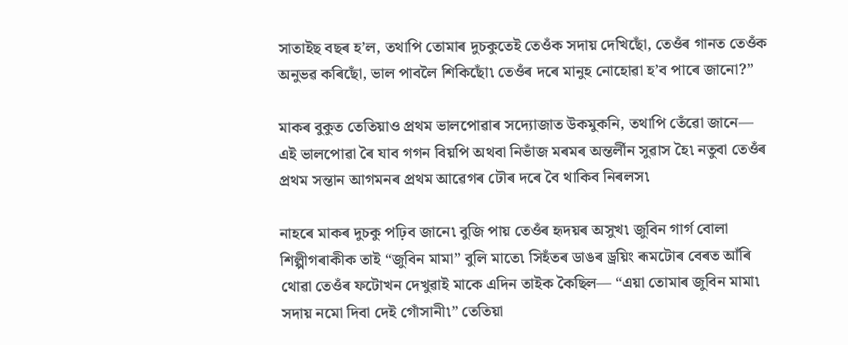সাতাইছ বছৰ হ’ল, তথাপি তোমাৰ দুচকুতেই তেওঁক সদায় দেখিছোঁ, তেওঁৰ গানত তেওঁক অনুভৱ কৰিছোঁ, ভাল পাবলৈ শিকিছোঁ৷ তেওঁৰ দৰে মানুহ নোহোৱা হ’ব পাৰে জানো?”

মাকৰ বুকুত তেতিয়াও প্ৰথম ভালপোৱাৰ সদ্যোজাত উকমুকনি, তথাপি তেঁৱো জানে— এই ভালপোৱা ৰৈ যাব গগন বিয়পি অথবা নিভাঁজ মৰমৰ অন্তৰ্লীন সুৱাস হৈ৷ নতুবা তেওঁৰ প্ৰথম সন্তান আগমনৰ প্ৰথম আৱেগৰ ঢৌৰ দৰে বৈ থাকিব নিৰলস৷

নাহৰে মাকৰ দুচকু পঢ়িব জানে৷ বুজি পায় তেওঁৰ হৃদয়ৰ অসুখ৷ জুবিন গাৰ্গ বোলা শিল্পীগৰাকীক তাই “জুবিন মামা” বুলি মাতে৷ সিহঁতৰ ডাঙৰ ড্ৰয়িং ৰূমটোৰ বেৰত আঁৰি থোৱা তেওঁৰ ফটোখন দেখুৱাই মাকে এদিন তাইক কৈছিল— “এয়া তোমাৰ জুবিন মামা৷ সদায় নমো দিবা দেই গোঁসানী৷” তেতিয়া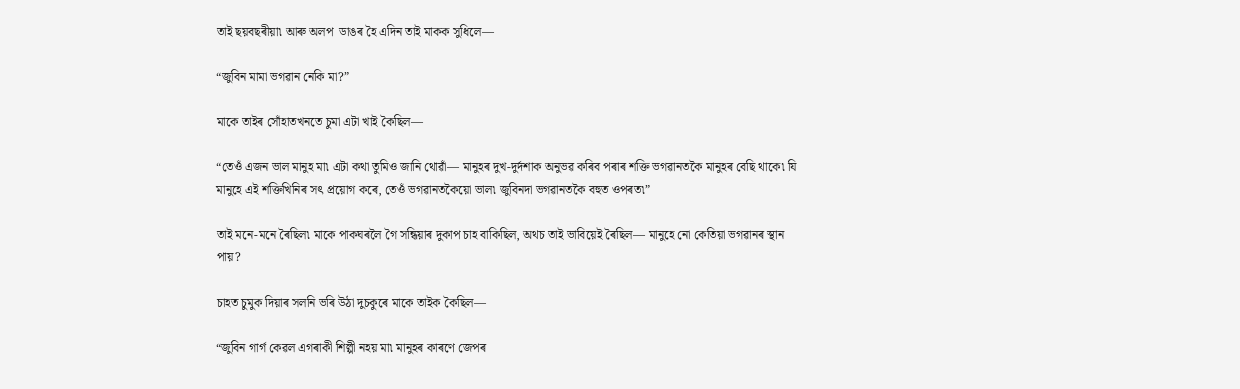তাই ছয়বছৰীয়া৷ আৰু অলপ  ডাঙৰ হৈ এদিন তাই মাকক সুধিলে—

“জুবিন মামা ভগৱান নেকি মা?”

মাকে তাইৰ সোঁহাতখনতে চুমা এটা খাই কৈছিল—

“তেওঁ এজন ভাল মানুহ মা৷ এটা কথা তুমিও জানি থোৱাঁ— মানুহৰ দুখ-দুৰ্দশাক অনুভৱ কৰিব পৰাৰ শক্তি ভগৱানতকৈ মানুহৰ বেছি থাকে৷ যি মানুহে এই শক্তিখিনিৰ সৎ প্ৰয়োগ কৰে, তেওঁ ভগৱানতকৈয়ো ভাল৷ জুবিনদা ভগৱানতকৈ বহুত ওপৰত৷”

তাই মনে-মনে ৰৈছিল৷ মাকে পাকঘৰলৈ গৈ সন্ধিয়াৰ দুকাপ চাহ বাকিছিল, অথচ তাই ভাবিয়েই ৰৈছিল— মানুহে নো কেতিয়া ভগৱানৰ স্থান পায়?

চাহত চুমুক দিয়াৰ সলনি ভৰি উঠা দুচকুৰে মাকে তাইক কৈছিল—

“জুবিন গাৰ্গ কেৱল এগৰাকী শিল্পী নহয় মা৷ মানুহৰ কাৰণে জেপৰ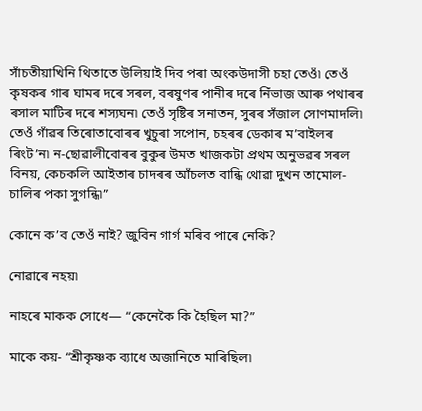সাঁচতীয়াখিনি থিতাতে উলিয়াই দিব পৰা অংকউদাসী চহা তেওঁ৷ তেওঁ কৃষকৰ গাৰ ঘামৰ দৰে সৰল, বৰষুণৰ পানীৰ দৰে নিঁভাজ আৰু পথাৰৰ ৰসাল মাটিৰ দৰে শস্যঘন৷ তেওঁ সৃষ্টিৰ সনাতন, সুৰৰ সঁজাল সোণমাদলি৷ তেওঁ গাঁৱৰ তিৰোতাবোৰৰ খুচুৰা সপোন, চহৰৰ ডেকাৰ ম’বাইলৰ ৰিংট’ন৷ ন-ছোৱালীবোৰৰ বুকুৰ উমত খাজকটা প্ৰথম অনুভৱৰ সৰল বিনয়, কেচকলি আইতাৰ চাদৰৰ আঁচলত বান্ধি থোৱা দুখন তামোল-চালিৰ পকা সুগন্ধি৷”

কোনে ক’ব তেওঁ নাই? জুবিন গাৰ্গ মৰিব পাৰে নেকি?

নোৱাৰে নহয়৷

নাহৰে মাকক সোধে— “কেনেকৈ কি হৈছিল মা?”

মাকে কয়- “শ্ৰীকৃষ্ণক ব্যাধে অজানিতে মাৰিছিল৷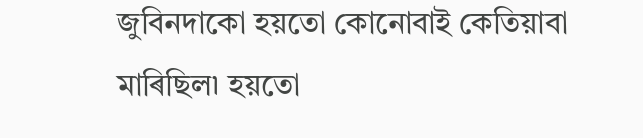জুবিনদাকো হয়তো কোনোবাই কেতিয়াবা মাৰিছিল৷ হয়তো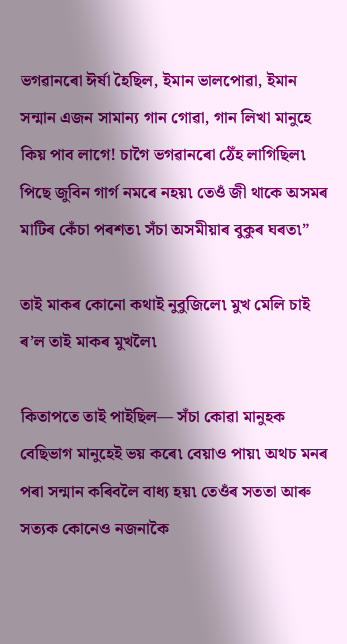ভগৱানৰো ঈৰ্ষা হৈছিল, ইমান ভালপোৱা, ইমান সন্মান এজন সামান্য গান গোৱা, গান লিখা মানুহে কিয় পাব লাগে! চাগৈ ভগৱানৰো ঠেঁহ লাগিছিল৷ পিছে জুবিন গাৰ্গ নমৰে নহয়৷ তেওঁ জী থাকে অসমৰ মাটিৰ কেঁচা পৰশত৷ সঁচা অসমীয়াৰ বুকুৰ ঘৰত৷”

তাই মাকৰ কোনো কথাই নুবুজিলে৷ মুখ মেলি চাই ৰ’ল তাই মাকৰ মুখলৈ৷

কিতাপতে তাই পাইছিল— সঁচা কোৱা মানুহক বেছিভাগ মানুহেই ভয় কৰে৷ বেয়াও পায়৷ অথচ মনৰ পৰা সন্মান কৰিবলৈ বাধ্য হয়৷ তেওঁৰ সততা আৰু সত্যক কোনেও নজনাকৈ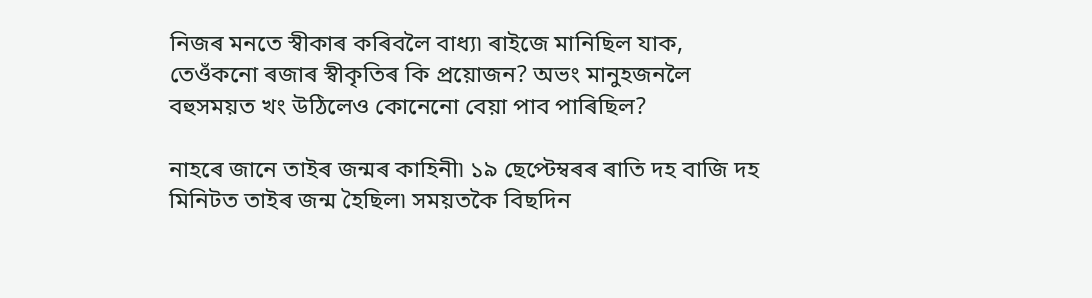নিজৰ মনতে স্বীকাৰ কৰিবলৈ বাধ্য৷ ৰাইজে মানিছিল যাক, তেওঁকনো ৰজাৰ স্বীকৃতিৰ কি প্ৰয়োজন? অভং মানুহজনলৈ বহুসময়ত খং উঠিলেও কোনেনো বেয়া পাব পাৰিছিল?

নাহৰে জানে তাইৰ জন্মৰ কাহিনী৷ ১৯ ছেপ্টেম্বৰৰ ৰাতি দহ বাজি দহ মিনিটত তাইৰ জন্ম হৈছিল৷ সময়তকৈ বিছদিন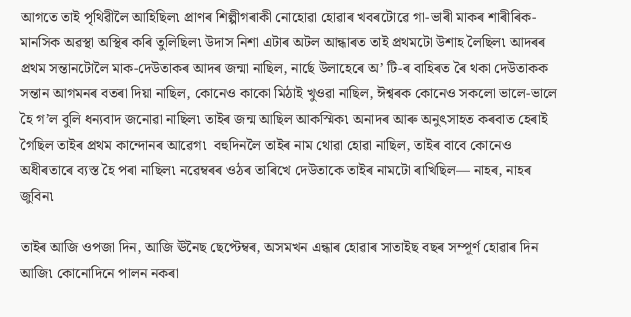আগতে তাই পৃথিৱীলৈ আহিছিল৷ প্ৰাণৰ শিল্পীগৰাকী নোহোৱা হোৱাৰ খবৰটোৱে গা-ভাৰী মাকৰ শাৰীৰিক-মানসিক অৱস্থা অস্থিৰ কৰি তুলিছিল৷ উদাস নিশা এটাৰ অটল আন্ধাৰত তাই প্ৰথমটো উশাহ লৈছিল৷ আদৰৰ প্ৰথম সন্তানটোলৈ মাক-দেউতাকৰ আদৰ জন্মা নাছিল, নাৰ্ছে উলাহেৰে অ’ টি-ৰ বাহিৰত ৰৈ থকা দেউতাকক সন্তান আগমনৰ বতৰা দিয়া নাছিল, কোনেও কাকো মিঠাই খুওৱা নাছিল, ঈশ্বৰক কোনেও সকলো ভালে-ভালে হৈ গ’ল বুলি ধন্যবাদ জনোৱা নাছিল৷ তাইৰ জন্ম আছিল আকস্মিক৷ অনাদৰ আৰু অনুৎসাহত কৰবাত হেৰাই গৈছিল তাইৰ প্ৰথম কান্দোনৰ আৱেগ৷  বহুদিনলৈ তাইৰ নাম থোৱা হোৱা নাছিল, তাইৰ বাবে কোনেও অধীৰতাৰে ব্যস্ত হৈ পৰা নাছিল৷ নৱেম্বৰৰ ওঠৰ তাৰিখে দেউতাকে তাইৰ নামটো ৰাখিছিল— নাহৰ, নাহৰ জুবিন৷

তাইৰ আজি ওপজা দিন, আজি ঊনৈছ ছেপ্টেম্বৰ, অসমখন এন্ধাৰ হোৱাৰ সাতাইছ বছৰ সম্পূৰ্ণ হোৱাৰ দিন আজি৷ কোনোদিনে পালন নকৰা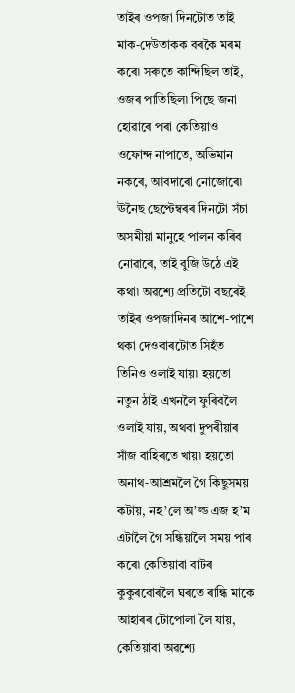তাইৰ ওপজা দিনটোত তাই মাক-দেউতাকক বৰকৈ মৰম কৰে৷ সৰুতে কান্দিছিল তাই, ওজৰ পাতিছিল৷ পিছে জনা হোৱাৰে পৰা কেতিয়াও ওফোন্দ নাপাতে, অভিমান নকৰে, আবদাৰো নোজোৰে৷ ঊনৈছ ছেপ্টেম্বৰৰ দিনটো সঁচা অসমীয়া মানুহে পালন কৰিব নোৱাৰে, তাই বুজি উঠে এই কথা৷ অৱশ্যে প্ৰতিটো বছৰেই তাইৰ ওপজাদিনৰ আশে-পাশে থকা দেওবাৰটোত সিহঁত তিনিও ওলাই যায়৷ হয়তো নতুন ঠাই এখনলৈ ফুৰিবলৈ ওলাই যায়, অথবা দুপৰীয়াৰ সাঁজ বাহিৰতে খায়৷ হয়তো অনাথ-আশ্ৰমলৈ গৈ কিছুসময় কটায়, নহ’লে অ’ল্ড এজ হ’ম এটালৈ গৈ সন্ধিয়ালৈ সময় পাৰ কৰে৷ কেতিয়াবা বাটৰ কুকুৰবোৰলৈ ঘৰতে ৰান্ধি মাকে আহাৰৰ টোপোলা লৈ যায়, কেতিয়াবা অৱশ্যে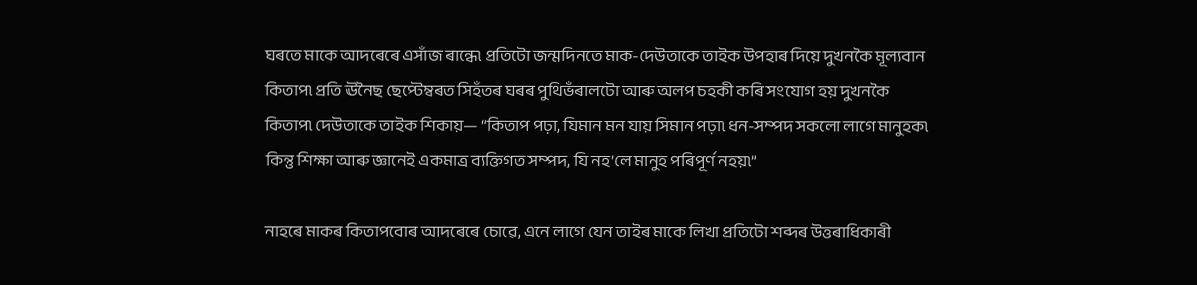ঘৰতে মাকে আদৰেৰে এসাঁজ ৰান্ধে৷ প্ৰতিটো জন্মদিনতে মাক-দেউতাকে তাইক উপহাৰ দিয়ে দুখনকৈ মূল্যবান কিতাপ৷ প্ৰতি ঊনৈছ ছেপ্টেম্বৰত সিহঁতৰ ঘৰৰ পুথিভঁৰালটো আৰু অলপ চহকী কৰি সংযোগ হয় দুখনকৈ কিতাপ৷ দেউতাকে তাইক শিকায়— “কিতাপ পঢ়া, যিমান মন যায় সিমান পঢ়া৷ ধন-সম্পদ সকলো লাগে মানুহক৷ কিন্তু শিক্ষা আৰু জ্ঞানেই একমাত্ৰ ব্যক্তিগত সম্পদ, যি নহ’লে মানুহ পৰিপূৰ্ণ নহয়৷”

নাহৰে মাকৰ কিতাপবোৰ আদৰেৰে চোৱে, এনে লাগে যেন তাইৰ মাকে লিখা প্ৰতিটো শব্দৰ উত্তৰাধিকাৰী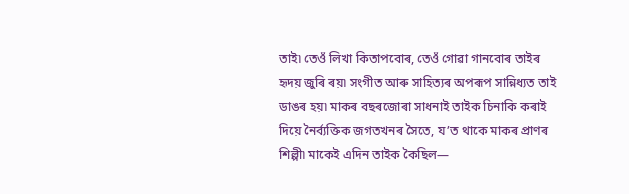তাই৷ তেওঁ লিখা কিতাপবোৰ, তেওঁ গোৱা গানবোৰ তাইৰ হৃদয় জুৰি ৰয়৷ সংগীত আৰু সাহিত্যৰ অপৰূপ সান্নিধ্যত তাই ডাঙৰ হয়৷ মাকৰ বছৰজোৰা সাধনাই তাইক চিনাকি কৰাই দিয়ে নৈৰ্ব্যক্তিক জগতখনৰ সৈতে, য’ত থাকে মাকৰ প্ৰাণৰ শিল্পী৷ মাকেই এদিন তাইক কৈছিল—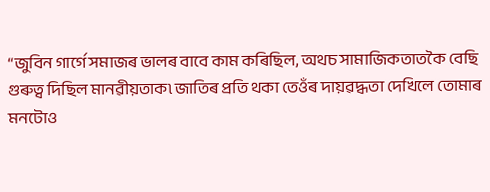“জুবিন গাৰ্গে সমাজৰ ভালৰ বাবে কাম কৰিছিল, অথচ সামাজিকতাতকৈ বেছি গুৰুত্ব দিছিল মানৱীয়তাক৷ জাতিৰ প্ৰতি থকা তেওঁৰ দায়ৱদ্ধতা দেখিলে তোমাৰ মনটোও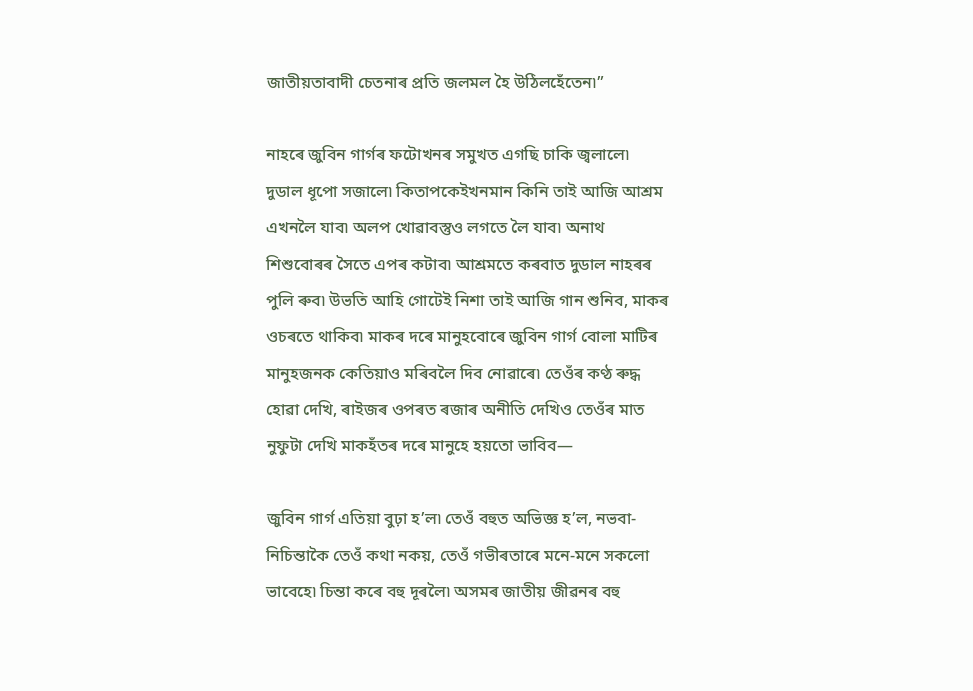জাতীয়তাবাদী চেতনাৰ প্ৰতি জলমল হৈ উঠিলহেঁতেন৷”

নাহৰে জুবিন গাৰ্গৰ ফটোখনৰ সমুখত এগছি চাকি জ্বলালে৷ দুডাল ধূপো সজালে৷ কিতাপকেইখনমান কিনি তাই আজি আশ্ৰম এখনলৈ যাব৷ অলপ খোৱাবস্তুও লগতে লৈ যাব৷ অনাথ শিশুবোৰৰ সৈতে এপৰ কটাব৷ আশ্ৰমতে কৰবাত দুডাল নাহৰৰ পুলি ৰুব৷ উভতি আহি গোটেই নিশা তাই আজি গান শুনিব, মাকৰ ওচৰতে থাকিব৷ মাকৰ দৰে মানুহবোৰে জুবিন গাৰ্গ বোলা মাটিৰ মানুহজনক কেতিয়াও মৰিবলৈ দিব নোৱাৰে৷ তেওঁৰ কণ্ঠ ৰুদ্ধ হোৱা দেখি, ৰাইজৰ ওপৰত ৰজাৰ অনীতি দেখিও তেওঁৰ মাত নুফুটা দেখি মাকহঁতৰ দৰে মানুহে হয়তো ভাবিব—

জুবিন গাৰ্গ এতিয়া বুঢ়া হ’ল৷ তেওঁ বহুত অভিজ্ঞ হ’ল, নভবা-নিচিন্তাকৈ তেওঁ কথা নকয়, তেওঁ গভীৰতাৰে মনে-মনে সকলো ভাবেহে৷ চিন্তা কৰে বহু দূৰলৈ৷ অসমৰ জাতীয় জীৱনৰ বহু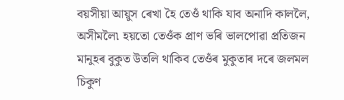বয়সীয়া আয়ুস ৰেখা হৈ তেওঁ থাকি যাব অনাদি কাললৈ, অসীমলৈ৷ হয়তো তেওঁক প্ৰাণ ভৰি ভালপোৱা প্ৰতিজন মানুহৰ বুকুত উতলি থাকিব তেওঁৰ মুকুতাৰ দৰে জলমল চিকুণ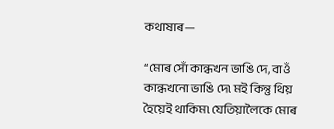কথাষাৰ—

“মোৰ সোঁ কান্ধখন ভাঙি দে, বাওঁ কান্ধখনো ভাঙি দে৷ মই কিন্তু থিয় হৈয়েই থাকিম৷ যেতিয়ালৈকে মোৰ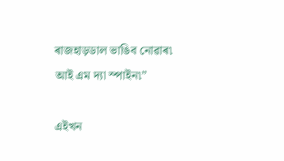ৰাজহাড়ডাল ভাঙিব নোৱাৰ৷ আই এম দ্যা স্পাইন৷”

এইখন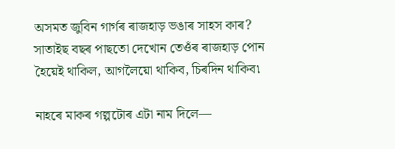অসমত জুবিন গাৰ্গৰ ৰাজহাড় ভঙাৰ সাহস কাৰ? সাতাইছ বছৰ পাছতো দেখোন তেওঁৰ ৰাজহাড় পোন হৈয়েই থাকিল, আগলৈয়ো থাকিব, চিৰদিন থাকিব৷

নাহৰে মাকৰ গল্পটোৰ এটা নাম দিলে—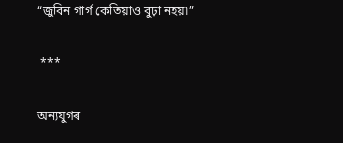“জুবিন গাৰ্গ কেতিয়াও বুঢ়া নহয়৷”

 ***

অন্যযুগৰ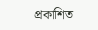প্ৰকাশিত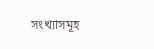সংখ্যাসমূহ